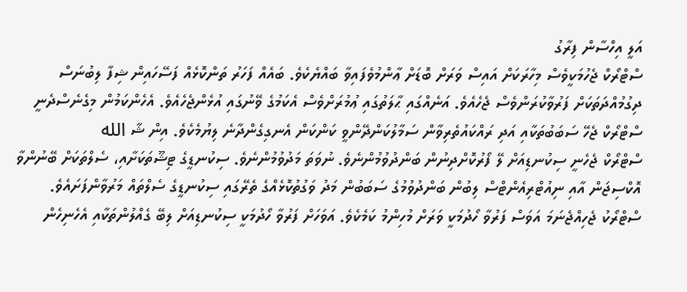އަލީ އިހްސާން ފިރާގު
ސްޓްރޯކް ޖެހުމަކީވެސް މިހާރަކަށް އައިސް ވަރަށް ބޮޑަށް ޢާންމުވެފައިވާ ބައްޔެކެވެ. ބައެއް ފަހަރު ތަންކޮޅެއް ފަސޭހައިން ޝިފާ ލިބުނަސް ދިގުމުއްދަތަކަށް ފަރުވާކުރަންވެސް ޖެހެއެވެ. އަނެއްގައި ޙާލަތުގައި ޢުމުރަށްވެސް އެކަމުގެ ވޭނުގައި އުޅެންޖެހެއެވެ. އެހެންކަމުން މިގެނެސްދެނީ ސްޓްރޯކް ޖެހޭ ސަބަބުތަކާއި އަދި ރައްކައުތެރިވާން ސަމާލުކަންދޭންވީ ކަންކަން އެނގިގެންދާނެ ލިޔުމެކެވެ. އިން ޝާ الله
ސްޓްރޯކް ޖެހެނީ ސިކުނޑިއަށް ލޭ ފޯރުކޮށްދިނުން ބަންދުވުމުންނެވެ. ނުވަތަ މަދުވުމުންނެވެ. ސިކުނޑީގެ ޓިޝޫތަކަށާއި، ސެލްތަކަށް ބޭނުންވާ އޮކްސިޖަން އާއި ނިއުޓްރިއެންޓްސް ލިބުން ބަންދުވުމުގެ ސަބަބުން މަދު ވަގުތުކޮޅެއްގެ ތެރޭގައި ސިކުނޑީގެ ސެލްތައް މަރުވާންފަށައެވެ.
ސްޓްރޯކު ޖެހިއްޖެނަމަ އަވަސް ފަރުވާ ހޯދުމަކީ ވަރަށް މުހިންމު ކަމެކެވެ. އަވަހަށް ފަރުވާ ހޯދުމަކީ ސިކުނޑިއަށް ލިބޭ ގެއްލުންތަކާއި އެހެނިހެން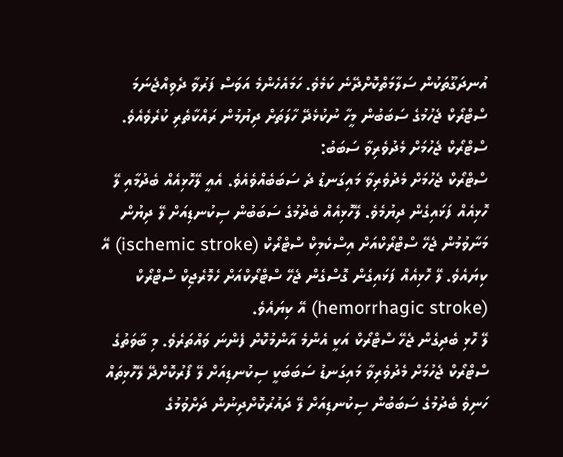އުނދަގޫތަކުން ސަލާމަތްކޮށްދޭނެ ކަމެވެ. ހަމައެހެންމެ އަވަސް ފަރުވާ ދެވިއްޖެނަމަ ސްޓްރޯކް ޖެހުމުގެ ސަބަބުން މީހާ ނުކުޅެދޭ ހާލަތަށް ދިޔުމުން ރައްކާތެރި ކުރެވެއެވެ.
ސްޓްރޯކް ޖެހުމަށް މެދުވެރިވާ ސަބަބު:
ސްޓްރޯކް ޖެހުމަށް މެދުވެރިވާ މައިގަނޑު ދެ ސަބަބެއްވެއެވެ. އެއީ ލޭހޮޅިއެއް ބެދުމާއި ލޭ ހޮޅިއެއް ފަޅައިގެން ދިޔުމެވެ. ލޭހޮޅިއެއް ބެދުމުގެ ސަބަބުން ސިކުނޑިއަށް ލޭ ދިޔުން މަނާވުމުން ޖެހޭ ސްޓްރޯކްއަށް އިސްކެމިކް ސްޓްރޯކް (ischemic stroke) އޭ ކިޔައެވެ. ލޭ ހޮޅިއެއް ފަޅައިގެން ގޮސްގެން ޖެހޭ ސްޓްރޯކްއަށް ހެމޮރެޖިކް ސްޓްރޯކް (hemorrhagic stroke) އޭ ކިޔައެވެ.
ލޭ ހޮޅި ބެދިގެން ޖެހޭ ސްޓްރޯކް އަކީ އެންމެ އާންމުކޮށް ފެންނަ ވައްތަރެވެ. މި ބާވަތުގެ ސްޓްރޯކް ޖެހުމަށް މެދުވެރިވާ މައިގަނޑު ސަބަބަކީ ސިކުނޑިއަށް ލޭ ފޯރުކޮށްދޭ ލޭހޮޅިތައް ހަނިވެ ބެދުމުގެ ސަބަބުން ސިކުނޑިއަށް ލޭ ދައުރުކޮށްދިނުން ދަށްވުމުގެ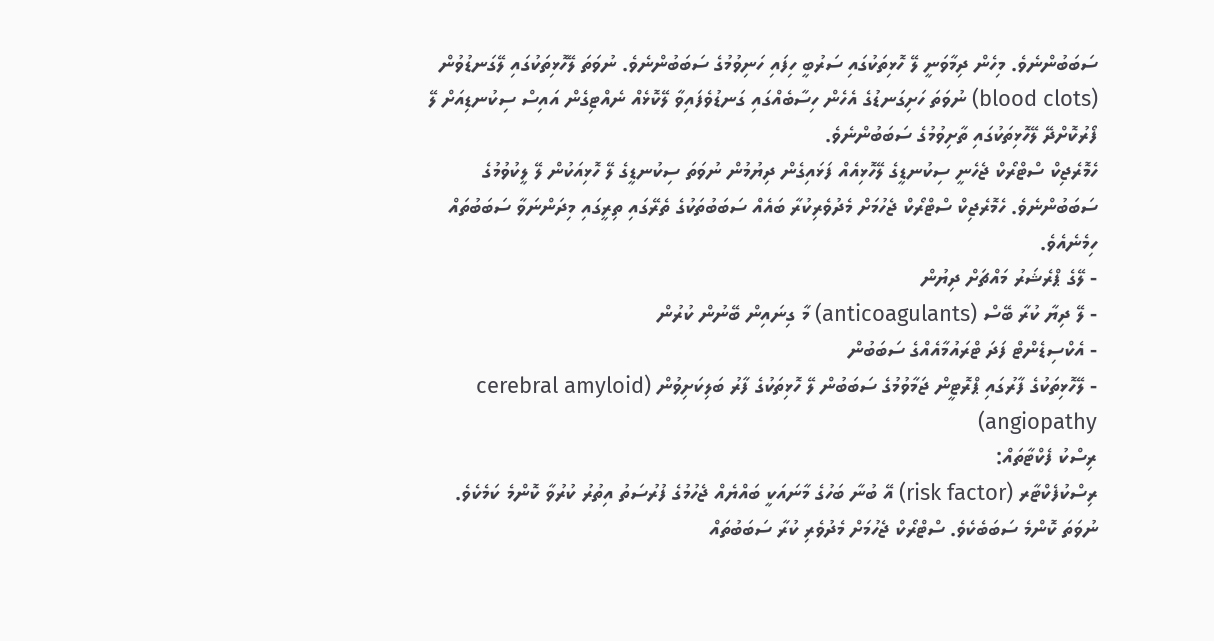ސަބަބުންނެވެ. މިހެން ދިމާވަނީ ލޭ ހޮޅިތަކުގައި ސަރުބީ ހިފައި ހަނިވުމުގެ ސަބަބުންނެވެ. ނުވަތަ ލޭހޮޅިތަކުގައި ލޭގަނޑުވުން (blood clots) ނުވަތަ ހަށިގަނޑުގެ އެހެން ހިސާބެއްގައި ގަނޑުވެފައިވާ ލޭކޮޅެއް ނެއްޓިގެން އައިސް ސިކުނޑިއަށް ލޭ ފޯރުކޮށްދޭ ލޭހޮޅިތަކުގައި ތާށިވުމުގެ ސަބަބުންނެވެ.
ހެމޮރެޖިކް ސްޓްރޯކް ޖެހެނީ ސިކުނޑީގެ ލޭހޮޅިއެއް ފަޅައިގެން ދިޔުމުން ނުވަތަ ސިކުނޑީގެ ލޭ ހޮޅިއަކުން ލޭ ލީކުވުމުގެ ސަބަބުންނެވެ. ހެމޮރެޖިކް ސްޓްރޯކް ޖެހުމަށް މެދުވެރިކުރާ ބައެއް ސަބަބުތަކުގެ ތެރޭގައި ތިރީގައި މިދަންނަވާ ސަބަބުތައް ހިމެނެއެވެ.
- ލޭގެ ޕްރެޝަރު މައްޗަށް ދިޔުން
- ލޭ ދިޔާ ކުރާ ބޭސް (anticoagulants) މާ ގިނައިން ބޭނުން ކުރުން
- އެކްސިޑެންޓް ފަދަ ޓްރައުމާއެއްގެ ސަބަބުން
- ލޭހޮޅިތަކުގެ ފާރުގައި ޕްރޮޓީން ޖަމާވުމުގެ ސަބަބުން ލޭ ހޮޅިތަކުގެ ފާރު ބަލިކަށިވުން (cerebral amyloid angiopathy)
ރިސްކު ފެކްޓާތައް:
ރިސްކުފެކްޓާރ (risk factor) އޭ ބުނާ ބަހުގެ މާނައަކީ ބައްޔެއް ޖެހުމުގެ ފުރުސަތު އިތުރު ކުރުވާ ކޮންމެ ކަމެކެވެ. ނުވަތަ ކޮންމެ ސަބަބެކެވެ. ސްޓްރޯކް ޖެހުމަށް މެދުވެރި ކުރާ ސަބަބުތައް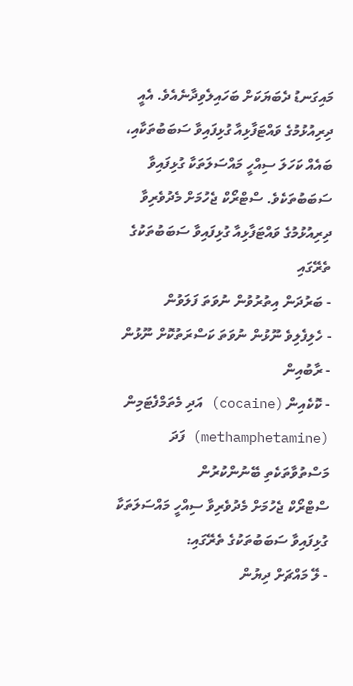މައިގަނޑު ދެބަޔަކަށް ބަހައިލެވިދާނެއެވެ. އެއީ ދިރިއުޅުމުގެ ވައްޓަފާޅިއާ ގުޅިފައިވާ ސަބަބުތަކާއި، ބައެއް ކަހަލަ ސިއްހީ މައްސަލަތަކާ ގުޅިފައިވާ ސަބަބުތަކެވެ. ސްޓްރޯކް ޖެހުމަށް މެދުވެރިވާ ދިރިއުޅުމުގެ ވައްޓަފާޅިއާ ގުޅިފައިވާ ސަބަބުތަކުގެ ތެރޭގައި
- ބަރުދަން އިތުރުވުން ނުވަތަ ފަލަވުން
- ހެލިފެލިވެ ނޫޅުން ނުވަތަ ކަސްރަތުކޮށް ނޫޅުން
- ރާބުއިން
- ކޮކެއިން (cocaine) އަދި މެތަމްފެޓަމިން (methamphetamine) ފަދަ މަސްތުވާތަކެތި ބޭނުންކުރުން
ސްޓްރޯކް ޖެހުމަށް މެދުވެރިވާ ސިއްހީ މައްސަލަތަކާ ގުޅިފައިވާ ސަބަބުތަކުގެ ތެރޭގައި:
- ލޭ މައްޗަށް ދިޔުން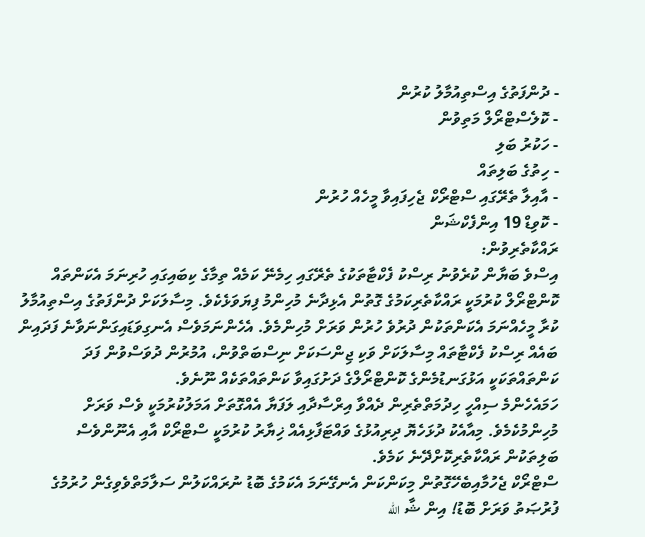- ދުންފަތުގެ އިސްތިއުމާލު ކުރުން
- ކޮލެސްޓްރޯލް މަތިވުން
- ހަކުރު ބަލި
- ހިތުގެ ބަލިތައް
- އާއިލާ ތެރޭގައި ސްޓްރޯކް ޖެހިފައިވާ މީހެއް ހުރުން
- ކޮވިޑް 19 އިންފެކްޝަން
ރައްކާތެރިވުން:
އިސްވެ ބަޔާން ކުރެވުނު ރިސްކު ފެކްޓާތަކުގެ ތެރޭގައި ހިމެނޭ ކަމެއް ތިމާގެ ކިބައިގައި ހުރިނަމަ އެކަންތައް ކޮންޓްރޯލް ކުރުމަކީ ރައްކާތެރިކަމުގެ ގޮތުން އެޅިދާނެ މުހިންމު ފިޔަވަޅެކެވެ. މިސާލަކަށް ދުންފަތުގެ އިސްތިއުމާލު ކުރާ މީހެއްނަމަ އެކަންތަކުން ދުރުވެ ހުރުން ވަރަށް މުހިންމެވެ. އެހެންނަމަވެސް އެނގިވަޑައިގަންނަވާނެ ފަދައިން ބައެއް ރިސްކު ފެކްޓާތައް މިސާލަކަށް ވަކި ޖިންސަކަށް ނިސްބަތްވުން، އުމުރުން ދުވަސްވުން ފަދަ ކަންތައްތަކަކީ އަޅުގަނޑުމެންގެ ކޮންޓްރޯލްގެ ދަށުގައިވާ ކަންތައްތަކެއް ނޫނެވެ.
ހަމައެހެންމެ ސިއްހީ ހިދުމަތްތެރިން ދެއްވާ އިރްސާދާއި ލަފަޔާ އެއްގޮތަށް އަމަލުކުރުމަކީ ވެސް ވަރަށް މުހިންމުކެމެވެ. މިއާއެކު ދުޅަހެޔޮ ދިރިއުޅުގެ ވައްޓަފާޅިއެއް ޚިޔާރު ކުރުމަކީ ސްޓްރޯކް އާއި އެނޫންވެސް ބަލިތަކުން ރައްކާތެރިކޮށްދޭނެ ކަމެވެ.
ސްޓްރޯކް ޖެހުމާއިބެހޭގޮތުން މިކަންކަން އެނގޭނަމަ އެކަމުގެ ބޮޑު ނުރައްކަލުން ސަލާމަތްވެވިގެން ހުރުމުގެ ފުރުޞަތު ވަރަށް ބޮޑު! އިން ޝާ الله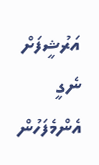އަރުޝީފަށް ނެގީ
އެންމެފަހުން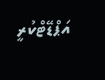އަޕްޑޭޓްކުރީ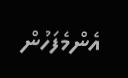އެންމެފަހުން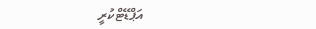އަޕްޑޭޓްކުރީ